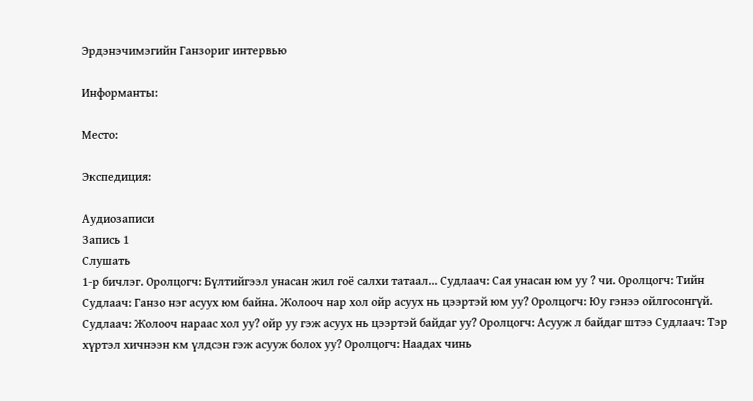Эрдэнэчимэгийн Ганзориг интервью

Информанты:

Место:

Экспедиция:

Аудиозаписи
Запись 1
Слушать
1-р бичлэг. Оролцогч: Бүлтийгээл унасан жил гоё салхи татаал... Судлаач: Сая унасан юм уу ? чи. Оролцогч: Тийн Судлаач: Ганзо нэг асуух юм байна. Жолооч нар хол ойр асуух нь цээртэй юм уу? Оролцогч: Юу гэнээ ойлгосонгүй. Судлаач: Жолооч нараас хол уу? ойр уу гэж асуух нь цээртэй байдаг уу? Оролцогч: Асууж л байдаг штээ Судлаач: Тэр хүртэл хичнээн км үлдсэн гэж асууж болох уу? Оролцогч: Наадах чинь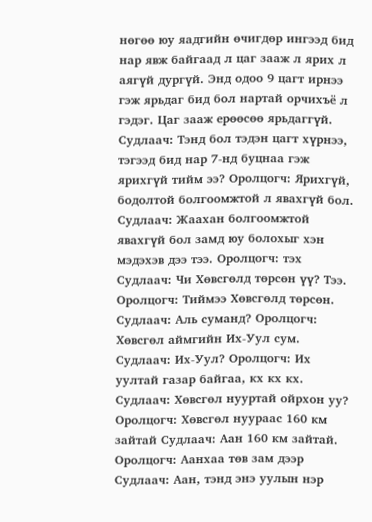нөгөө юу яадгийн өчигдөр ингээд бид нар явж байгаад л цаг зааж л ярих л аягүй дургүй. Энд одоо 9 цагт ирнээ гэж ярьдаг бид бол нартай орчихъё л гэдэг. Цаг зааж ерөөсөө ярьдаггүй. Судлаач: Тэнд бол тэдэн цагт хүрнээ, тэгээд бид нар 7-нд буцнаа гэж ярихгүй тийм ээ? Оролцогч: Ярихгүй, бодолтой болгоомжтой л явахгүй бол. Судлаач: Жаахан болгоомжтой явахгүй бол замд юу болохыг хэн мэдэхэв дээ тээ. Оролцогч: тэх Судлаач: Чи Хөвсгөлд төрсөн үү? Тээ. Оролцогч: Тиймээ Хөвсгөлд төрсөн. Судлаач: Аль суманд? Оролцогч: Хөвсгөл аймгийн Их-Уул сум. Судлаач: Их-Уул? Оролцогч: Их уултай газар байгаа, кх кх кх. Судлаач: Хөвсгөл нууртай ойрхон уу? Оролцогч: Хөвсгөл нуураас 160 км зайтай Судлаач: Аан 160 км зайтай. Оролцогч: Аанхаа төв зам дээр Судлаач: Аан, тэнд энэ уулын нэр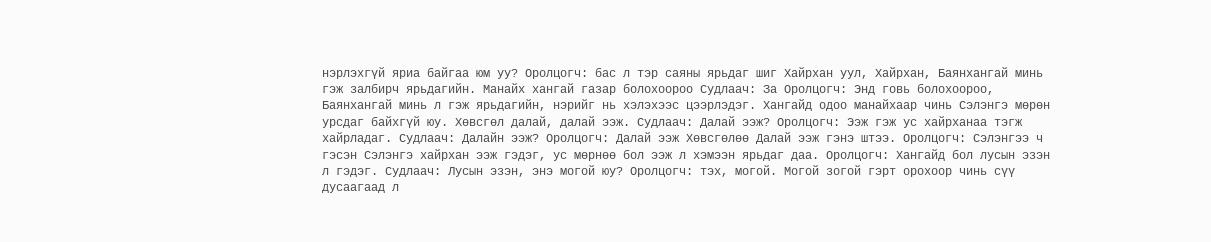нэрлэхгүй яриа байгаа юм уу? Оролцогч: бас л тэр саяны ярьдаг шиг Хайрхан уул, Хайрхан, Баянхангай минь гэж залбирч ярьдагийн. Манайх хангай газар болохоороо Судлаач: За Оролцогч: Энд говь болохоороо, Баянхангай минь л гэж ярьдагийн, нэрийг нь хэлэхээс цээрлэдэг. Хангайд одоо манайхаар чинь Сэлэнгэ мөрөн урсдаг байхгүй юу. Хөвсгөл далай, далай ээж. Судлаач: Далай ээж? Оролцогч: Ээж гэж ус хайрханаа тэгж хайрладаг. Судлаач: Далайн ээж? Оролцогч: Далай ээж Хөвсгөлөө Далай ээж гэнэ штээ. Оролцогч: Сэлэнгээ ч гэсэн Сэлэнгэ хайрхан ээж гэдэг, ус мөрнөө бол ээж л хэмээн ярьдаг даа. Оролцогч: Хангайд бол лусын эзэн л гэдэг. Судлаач: Лусын эзэн, энэ могой юу? Оролцогч: тэх, могой. Могой зогой гэрт орохоор чинь сүү дусаагаад л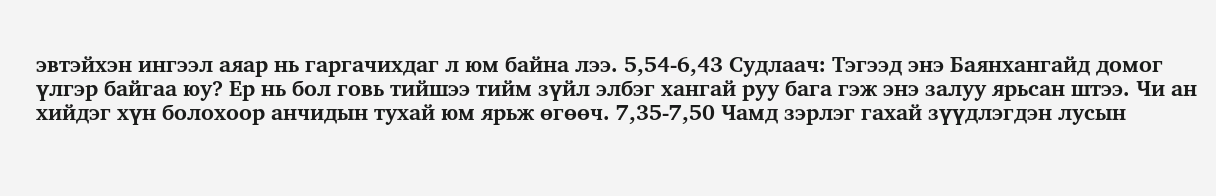эвтэйхэн ингээл аяар нь гаргачихдаг л юм байна лээ. 5,54-6,43 Судлаач: Тэгээд энэ Баянхангайд домог үлгэр байгаа юу? Ер нь бол говь тийшээ тийм зүйл элбэг хангай руу бага гэж энэ залуу ярьсан штээ. Чи ан хийдэг хүн болохоор анчидын тухай юм ярьж өгөөч. 7,35-7,50 Чамд зэрлэг гахай зүүдлэгдэн лусын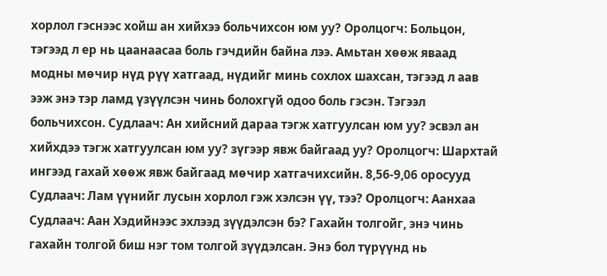хорлол гэснээс хойш ан хийхээ больчихсон юм уу? Оролцогч: Больцон, тэгээд л ер нь цаанаасаа боль гэчдийн байна лээ. Амьтан хөөж яваад модны мөчир нүд рүү хатгаад, нүдийг минь сохлох шахсан, тэгээд л аав ээж энэ тэр ламд үзүүлсэн чинь болохгүй одоо боль гэсэн. Тэгээл больчихсон. Судлаач: Ан хийсний дараа тэгж хатгуулсан юм уу? эсвэл ан хийхдээ тэгж хатгуулсан юм уу? зүгээр явж байгаад уу? Оролцогч: Шархтай ингээд гахай хөөж явж байгаад мөчир хатгачихсийн. 8,56-9,06 оросууд Судлаач: Лам үүнийг лусын хорлол гэж хэлсэн үү, тээ? Оролцогч: Аанхаа Судлаач: Аан Хэдийнээс эхлээд зүүдэлсэн бэ? Гахайн толгойг, энэ чинь гахайн толгой биш нэг том толгой зүүдэлсан. Энэ бол түрүүнд нь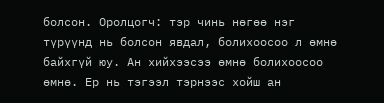болсон. Оролцогч: тэр чинь нөгөө нэг түрүүнд нь болсон явдал, болихоосоо л өмнө байхгүй юу. Ан хийхээсээ өмнө болихоосоо өмнө. Ер нь тэгээл тэрнээс хойш ан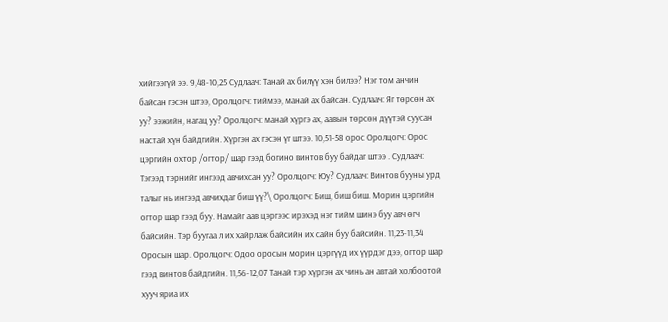хийгээгүй ээ. 9,48-10,25 Судлаач: Танай ах билүү хэн билээ? Нэг том анчин байсан гэсэн штээ, Оролцогч: тиймээ, манай ах байсан. Судлаач: Яг төрсөн ах уу? ээжийн, нагац уу? Оролцогч: манай хүргэ ах, аавын төрсөн дүүтэй суусан настай хүн байдгийн. Хүргэн ах гэсэн үг штээ. 10,51-58 орос Оролцогч: Орос цэргийн охтор /огтор/ шар гээд богино винтов буу байдаг штээ . Судлаач: Тэгээд тэрнийг ингээд авчихсан уу? Оролцогч: Юу? Судлаач: Винтов бууны урд талыг нь ингээд авчихдаг биш үү?\ Оролцогч: Биш, биш биш. Морин цэргийн огтор шар гээд буу. Намайг аав цэргээс ирэхэд нэг тийм шинэ буу авч өгч байсийн. Тэр буугаа л их хайрлаж байсийн их сайн буу байсийн. 11,23-11,34 Оросын шар. Оролцогч: Одоо оросын морин цэргүүд их үүрдэг дээ, огтор шар гээд винтов байдгийн. 11,56-12,07 Танай тэр хүргэн ах чинь ан автай холбоотой хууч яриа их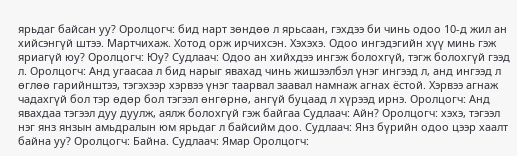ярьдаг байсан уу? Оролцогч: бид нарт зөндөө л ярьсаан, гэхдээ би чинь одоо 10-д жил ан хийсэнгүй штээ. Мартчихаж. Хотод орж ирчихсэн. Хэхэхэ. Одоо ингэдэгийн хүү минь гэж яриагүй юу? Оролцогч: Юу? Судлаач: Одоо ан хийхдээ ингэж болохгүй, тэгж болохгүй гээд л. Оролцогч: Анд угаасаа л бид нарыг явахад чинь жишээлбэл үнэг ингээд л, анд ингээд л өглөө гарийнштээ, тэгэхээр хэрвээ үнэг таарвал заавал намнаж агнах ёстой. Хэрвээ агнаж чадахгүй бол тэр өдөр бол тэгээл өнгөрнө, ангүй буцаад л хүрээд ирнэ. Оролцогч: Анд явахдаа тэгээл дуу дуулж, аялж болохгүй гэж байгаа Судлаач: Айн? Оролцогч: хэхэ, тэгээл нэг янз янзын амьдралын юм ярьдаг л байсийм доо. Судлаач: Янз бүрийн одоо цээр хаалт байна уу? Оролцогч: Байна. Судлаач: Ямар Оролцогч: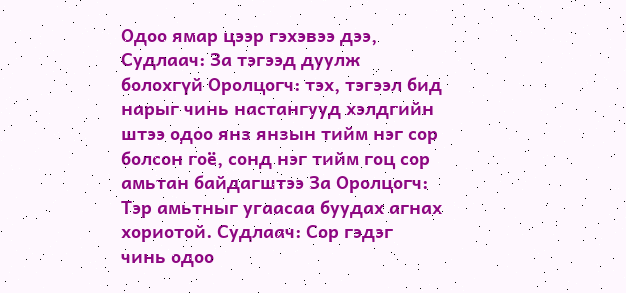Одоо ямар цээр гэхэвээ дээ, Судлаач: За тэгээд дуулж болохгүй Оролцогч: тэх, тэгээл бид нарыг чинь настангууд хэлдгийн штээ одоо янз янзын тийм нэг сор болсон гоё, сонд нэг тийм гоц сор амьтан байдагштээ За Оролцогч: Тэр амьтныг угаасаа буудах агнах хориотой. Судлаач: Сор гэдэг чинь одоо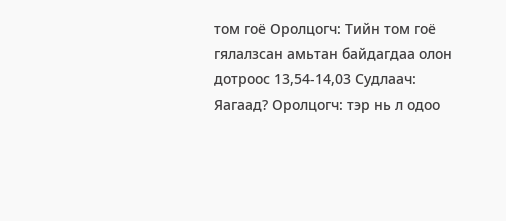том гоё Оролцогч: Тийн том гоё гялалзсан амьтан байдагдаа олон дотроос 13,54-14,03 Судлаач: Яагаад? Оролцогч: тэр нь л одоо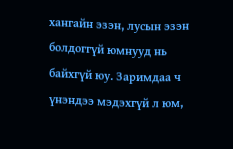хангайн эзэн, лусын эзэн болдоггүй юмнууд нь байхгүй юу. Заримдаа ч үнэндээ мэдэхгүй л юм,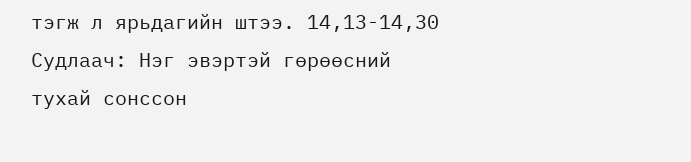тэгж л ярьдагийн штээ. 14,13-14,30 Судлаач: Нэг эвэртэй гөрөөсний тухай сонссон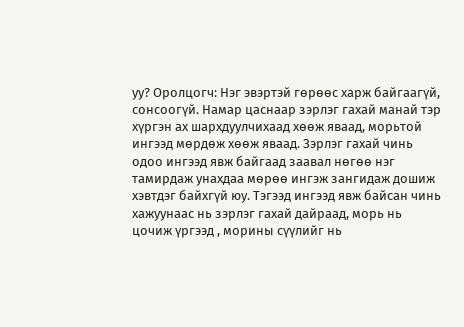уу? Оролцогч: Нэг эвэртэй гөрөөс харж байгаагүй, сонсоогүй. Намар цаснаар зэрлэг гахай манай тэр хүргэн ах шархдуулчихаад хөөж яваад, морьтой ингээд мөрдөж хөөж яваад. Зэрлэг гахай чинь одоо ингээд явж байгаад заавал нөгөө нэг тамирдаж унахдаа мөрөө ингэж зангидаж дошиж хэвтдэг байхгүй юу. Тэгээд ингээд явж байсан чинь хажуунаас нь зэрлэг гахай дайраад, морь нь цочиж үргээд , морины сүүлийг нь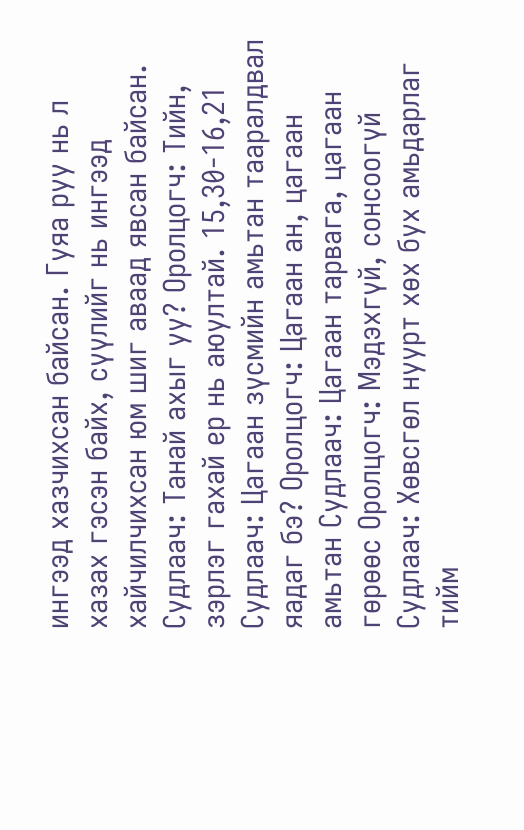ингээд хазчихсан байсан. Гуяа руу нь л хазах гэсэн байх, сүүлийг нь ингээд хайчилчихсан юм шиг аваад явсан байсан. Судлаач: Танай ахыг уу? Оролцогч: Тийн, зэрлэг гахай ер нь аюултай. 15,30-16,21 Судлаач: Цагаан зүсмийн амьтан тааралдвал яадаг бэ? Оролцогч: Цагаан ан, цагаан амьтан Судлаач: Цагаан тарвага, цагаан гөрөөс Оролцогч: Мэдэхгүй, сонсоогүй Судлаач: Хөвсгөл нуурт хөх бух амьдарлаг тийм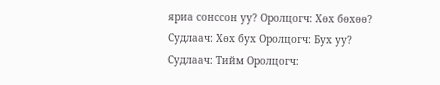яриа сонссон уу? Оролцогч: Хөх бөхөө? Судлаач: Хөх бух Оролцогч: Бух уу? Судлаач: Тийм Оролцогч: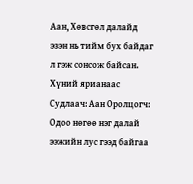Аан, Хөвсгөл далайд эзэн нь тийм бух байдаг л гэж сонсож байсан. Хүний ярианаас Судлаач: Аан Оролцогч: Одоо нөгөө нэг далай ээжийн лус гээд байгаа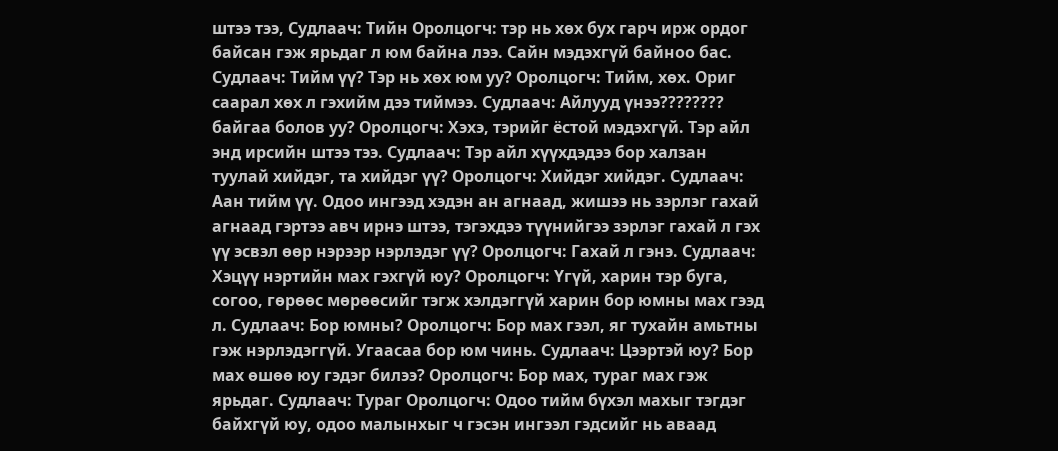штээ тээ, Судлаач: Тийн Оролцогч: тэр нь хөх бух гарч ирж ордог байсан гэж ярьдаг л юм байна лээ. Сайн мэдэхгүй байноо бас. Судлаач: Тийм үү? Тэр нь хөх юм уу? Оролцогч: Тийм, хөх. Ориг саарал хөх л гэхийм дээ тиймээ. Судлаач: Айлууд үнээ???????? байгаа болов уу? Оролцогч: Хэхэ, тэрийг ёстой мэдэхгүй. Тэр айл энд ирсийн штээ тээ. Судлаач: Тэр айл хүүхдэдээ бор халзан туулай хийдэг, та хийдэг үү? Оролцогч: Хийдэг хийдэг. Судлаач: Аан тийм үү. Одоо ингээд хэдэн ан агнаад, жишээ нь зэрлэг гахай агнаад гэртээ авч ирнэ штээ, тэгэхдээ түүнийгээ зэрлэг гахай л гэх үү эсвэл өөр нэрээр нэрлэдэг үү? Оролцогч: Гахай л гэнэ. Судлаач: Хэцүү нэртийн мах гэхгүй юу? Оролцогч: Үгүй, харин тэр буга, согоо, гөрөөс мөрөөсийг тэгж хэлдэггүй харин бор юмны мах гээд л. Судлаач: Бор юмны? Оролцогч: Бор мах гээл, яг тухайн амьтны гэж нэрлэдэггүй. Угаасаа бор юм чинь. Судлаач: Цээртэй юу? Бор мах өшөө юу гэдэг билээ? Оролцогч: Бор мах, тураг мах гэж ярьдаг. Судлаач: Тураг Оролцогч: Одоо тийм бүхэл махыг тэгдэг байхгүй юу, одоо малынхыг ч гэсэн ингээл гэдсийг нь аваад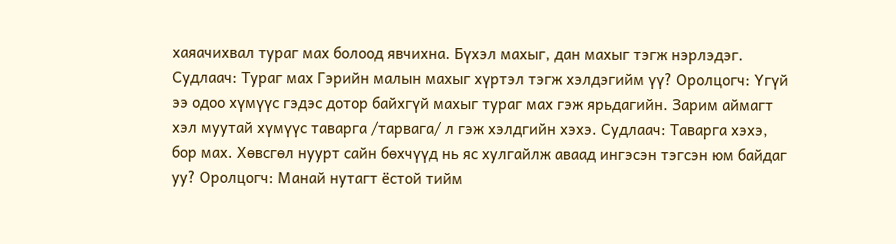хаяачихвал тураг мах болоод явчихна. Бүхэл махыг, дан махыг тэгж нэрлэдэг. Судлаач: Тураг мах Гэрийн малын махыг хүртэл тэгж хэлдэгийм үү? Оролцогч: Үгүй ээ одоо хүмүүс гэдэс дотор байхгүй махыг тураг мах гэж ярьдагийн. Зарим аймагт хэл муутай хүмүүс таварга /тарвага/ л гэж хэлдгийн хэхэ. Судлаач: Таварга хэхэ, бор мах. Хөвсгөл нуурт сайн бөхчүүд нь яс хулгайлж аваад ингэсэн тэгсэн юм байдаг уу? Оролцогч: Манай нутагт ёстой тийм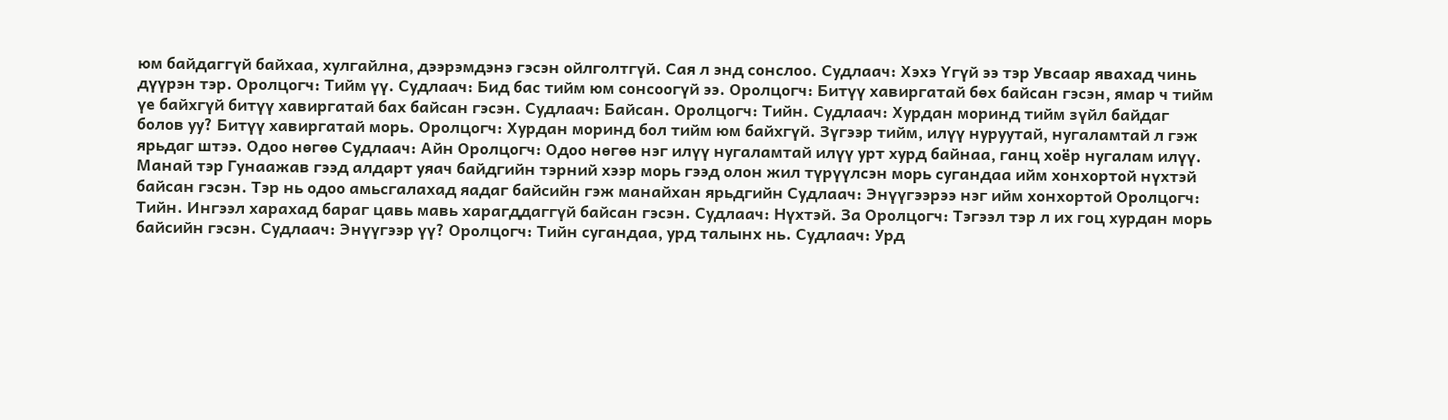юм байдаггүй байхаа, хулгайлна, дээрэмдэнэ гэсэн ойлголтгүй. Сая л энд сонслоо. Судлаач: Хэхэ Үгүй ээ тэр Увсаар явахад чинь дүүрэн тэр. Оролцогч: Тийм үү. Судлаач: Бид бас тийм юм сонсоогүй ээ. Оролцогч: Битүү хавиргатай бөх байсан гэсэн, ямар ч тийм үе байхгүй битүү хавиргатай бах байсан гэсэн. Судлаач: Байсан. Оролцогч: Тийн. Судлаач: Хурдан моринд тийм зүйл байдаг болов уу? Битүү хавиргатай морь. Оролцогч: Хурдан моринд бол тийм юм байхгүй. Зүгээр тийм, илүү нуруутай, нугаламтай л гэж ярьдаг штээ. Одоо нөгөө Судлаач: Айн Оролцогч: Одоо нөгөө нэг илүү нугаламтай илүү урт хурд байнаа, ганц хоёр нугалам илүү. Манай тэр Гунаажав гээд алдарт уяач байдгийн тэрний хээр морь гээд олон жил түрүүлсэн морь сугандаа ийм хонхортой нүхтэй байсан гэсэн. Тэр нь одоо амьсгалахад яадаг байсийн гэж манайхан ярьдгийн Судлаач: Энүүгээрээ нэг ийм хонхортой Оролцогч: Тийн. Ингээл харахад бараг цавь мавь харагддаггүй байсан гэсэн. Судлаач: Нүхтэй. За Оролцогч: Тэгээл тэр л их гоц хурдан морь байсийн гэсэн. Судлаач: Энүүгээр үү? Оролцогч: Тийн сугандаа, урд талынх нь. Судлаач: Урд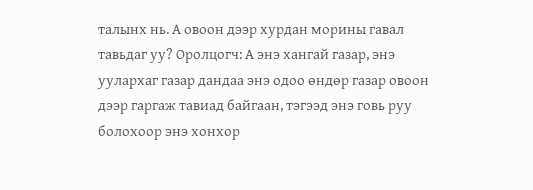талынх нь. А овоон дээр хурдан морины гавал тавьдаг уу? Оролцогч: А энэ хангай газар, энэ уулархаг газар дандаа энэ одоо өндөр газар овоон дээр гаргаж тавиад байгаан, тэгээд энэ говь руу болохоор энэ хонхор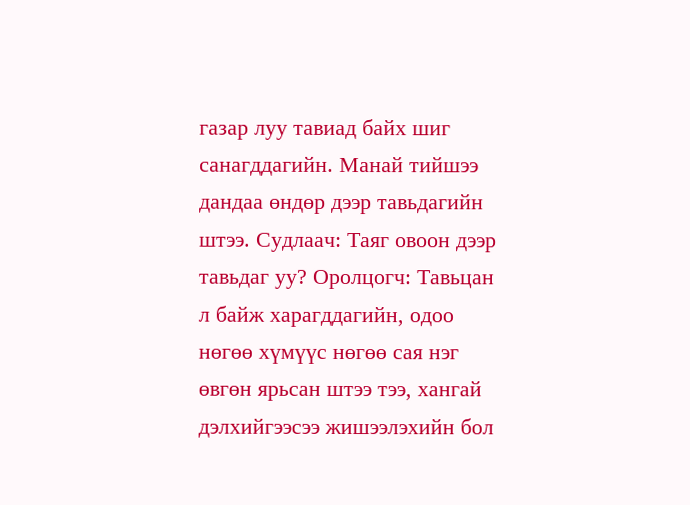газар луу тавиад байх шиг санагддагийн. Манай тийшээ дандаа өндөр дээр тавьдагийн штээ. Судлаач: Таяг овоон дээр тавьдаг уу? Оролцогч: Тавьцан л байж харагддагийн, одоо нөгөө хүмүүс нөгөө сая нэг өвгөн ярьсан штээ тээ, хангай дэлхийгээсээ жишээлэхийн бол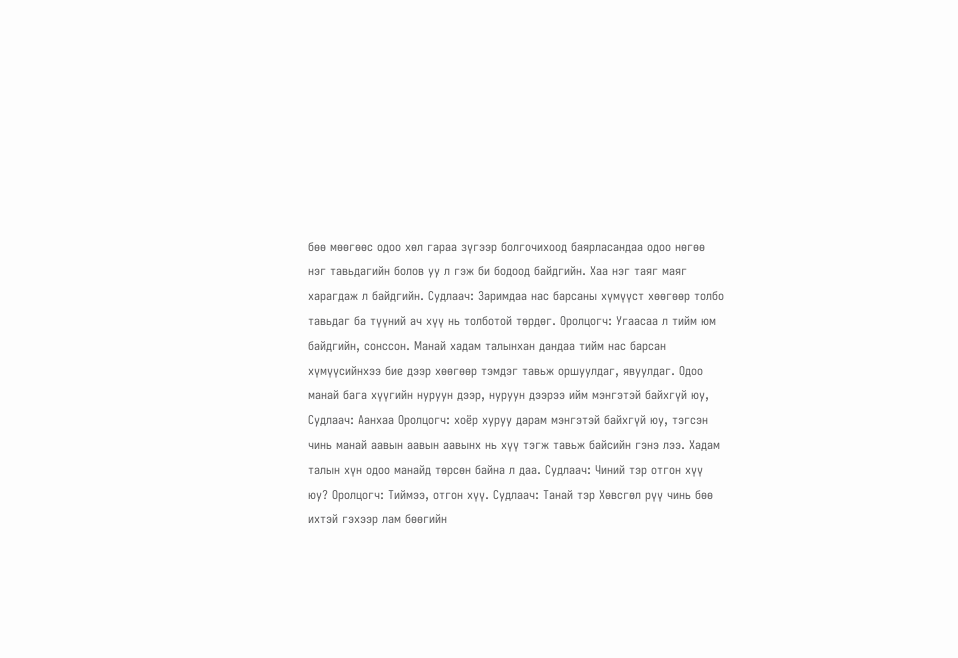бөө мөөгөөс одоо хөл гараа зүгээр болгочихоод баярласандаа одоо нөгөө нэг тавьдагийн болов уу л гэж би бодоод байдгийн. Хаа нэг таяг маяг харагдаж л байдгийн. Судлаач: Заримдаа нас барсаны хүмүүст хөөгөөр толбо тавьдаг ба түүний ач хүү нь толботой төрдөг. Оролцогч: Угаасаа л тийм юм байдгийн, сонссон. Манай хадам талынхан дандаа тийм нас барсан хүмүүсийнхээ бие дээр хөөгөөр тэмдэг тавьж оршуулдаг, явуулдаг. Одоо манай бага хүүгийн нуруун дээр, нуруун дээрээ ийм мэнгэтэй байхгүй юу, Судлаач: Аанхаа Оролцогч: хоёр хуруу дарам мэнгэтэй байхгүй юу, тэгсэн чинь манай аавын аавын аавынх нь хүү тэгж тавьж байсийн гэнэ лээ. Хадам талын хүн одоо манайд төрсөн байна л даа. Судлаач: Чиний тэр отгон хүү юу? Оролцогч: Тиймээ, отгон хүү. Судлаач: Танай тэр Хөвсгөл рүү чинь бөө ихтэй гэхээр лам бөөгийн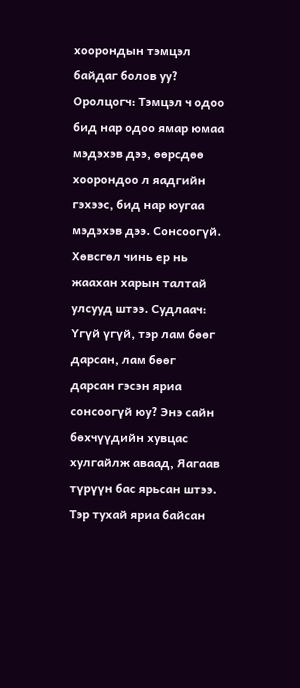хоорондын тэмцэл байдаг болов уу? Оролцогч: Тэмцэл ч одоо бид нар одоо ямар юмаа мэдэхэв дээ, өөрсдөө хоорондоо л яадгийн гэхээс, бид нар юугаа мэдэхэв дээ. Сонсоогүй. Хөвсгөл чинь ер нь жаахан харын талтай улсууд штээ. Судлаач: Үгүй үгүй, тэр лам бөөг дарсан, лам бөөг дарсан гэсэн яриа сонсоогүй юу? Энэ сайн бөхчүүдийн хувцас хулгайлж аваад, Яагаав түрүүн бас ярьсан штээ. Тэр тухай яриа байсан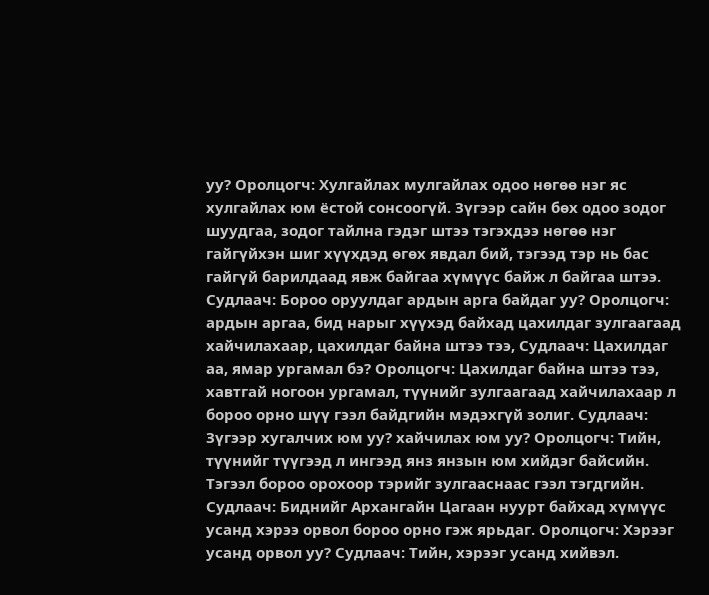уу? Оролцогч: Хулгайлах мулгайлах одоо нөгөө нэг яс хулгайлах юм ёстой сонсоогүй. Зүгээр сайн бөх одоо зодог шуудгаа, зодог тайлна гэдэг штээ тэгэхдээ нөгөө нэг гайгүйхэн шиг хүүхдэд өгөх явдал бий, тэгээд тэр нь бас гайгүй барилдаад явж байгаа хүмүүс байж л байгаа штээ. Судлаач: Бороо оруулдаг ардын арга байдаг уу? Оролцогч: ардын аргаа, бид нарыг хүүхэд байхад цахилдаг зулгаагаад хайчилахаар, цахилдаг байна штээ тээ, Судлаач: Цахилдаг аа, ямар ургамал бэ? Оролцогч: Цахилдаг байна штээ тээ, хавтгай ногоон ургамал, түүнийг зулгаагаад хайчилахаар л бороо орно шүү гээл байдгийн мэдэхгүй золиг. Судлаач: Зүгээр хугалчих юм уу? хайчилах юм уу? Оролцогч: Тийн, түүнийг түүгээд л ингээд янз янзын юм хийдэг байсийн. Тэгээл бороо орохоор тэрийг зулгааснаас гээл тэгдгийн. Судлаач: Биднийг Архангайн Цагаан нуурт байхад хүмүүс усанд хэрээ орвол бороо орно гэж ярьдаг. Оролцогч: Хэрээг усанд орвол уу? Судлаач: Тийн, хэрээг усанд хийвэл.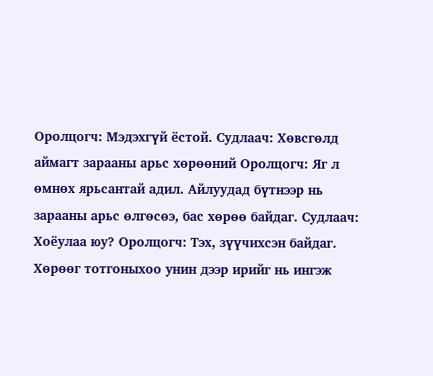Оролцогч: Мэдэхгүй ёстой. Судлаач: Хөвсгөлд аймагт зарааны арьс хөрөөний Оролцогч: Яг л өмнөх ярьсантай адил. Айлуудад бүтнээр нь зарааны арьс өлгөсөэ, бас хөрөө байдаг. Судлаач: Хоёулаа юу? Оролцогч: Тэх, зүүчихсэн байдаг. Хөрөөг тотгоныхоо унин дээр ирийг нь ингэж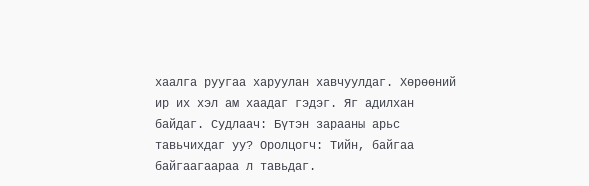хаалга руугаа харуулан хавчуулдаг. Хөрөөний ир их хэл ам хаадаг гэдэг. Яг адилхан байдаг. Судлаач: Бүтэн зарааны арьс тавьчихдаг уу? Оролцогч: Тийн, байгаа байгаагаараа л тавьдаг.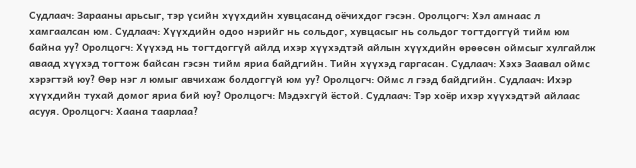Судлаач: Зарааны арьсыг, тэр үсийн хүүхдийн хувцасанд оёчихдог гэсэн. Оролцогч: Хэл амнаас л хамгаалсан юм. Судлаач: Хүүхдийн одоо нэрийг нь сольдог, хувцасыг нь сольдог тогтдоггүй тийм юм байна уу? Оролцогч: Хүүхэд нь тогтдоггүй айлд ихэр хүүхэдтэй айлын хүүхдийн өрөөсөн оймсыг хулгайлж аваад хүүхэд тогтож байсан гэсэн тийм яриа байдгийн. Тийн хүүхэд гаргасан. Судлаач: Хэхэ Заавал оймс хэрэгтэй юу? Өөр нэг л юмыг авчихаж болдоггүй юм уу? Оролцогч: Оймс л гээд байдгийн. Судлаач: Ихэр хүүхдийн тухай домог яриа бий юу? Оролцогч: Мэдэхгүй ёстой. Судлаач: Тэр хоёр ихэр хүүхэдтэй айлаас асууя. Оролцогч: Хаана таарлаа?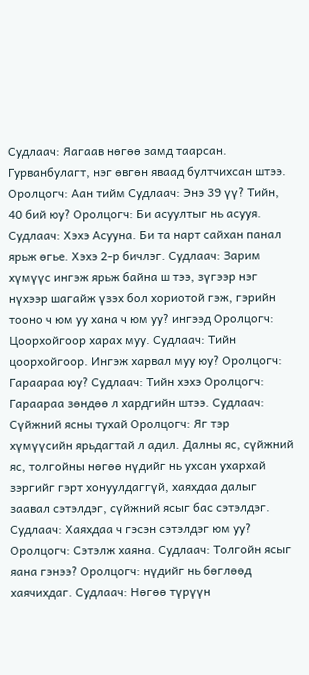Судлаач: Яагаав нөгөө замд таарсан. Гурванбулагт, нэг өвгөн яваад бултчихсан штээ. Оролцогч: Аан тийм Судлаач: Энэ 39 үү? Тийн, 40 бий юу? Оролцогч: Би асуултыг нь асууя. Судлаач: Хэхэ Асууна. Би та нарт сайхан панал ярьж өгье. Хэхэ 2-р бичлэг. Судлаач: Зарим хүмүүс ингэж ярьж байна ш тээ, зүгээр нэг нүхээр шагайж үзэх бол хориотой гэж, гэрийн тооно ч юм уу хана ч юм уу? ингээд Оролцогч: Цоорхойгоор харах муу. Судлаач: Тийн цоорхойгоор. Ингэж харвал муу юу? Оролцогч: Гараараа юу? Судлаач: Тийн хэхэ Оролцогч: Гараараа зөндөө л хардгийн штээ. Судлаач: Сүйжний ясны тухай Оролцогч: Яг тэр хүмүүсийн ярьдагтай л адил. Далны яс, сүйжний яс, толгойны нөгөө нүдийг нь ухсан ухархай зэргийг гэрт хонуулдаггүй, хаяхдаа далыг заавал сэтэлдэг, сүйжний ясыг бас сэтэлдэг. Судлаач: Хаяхдаа ч гэсэн сэтэлдэг юм уу? Оролцогч: Сэтэлж хаяна. Судлаач: Толгойн ясыг яана гэнээ? Оролцогч: нүдийг нь бөглөөд хаячихдаг. Судлаач: Нөгөө түрүүн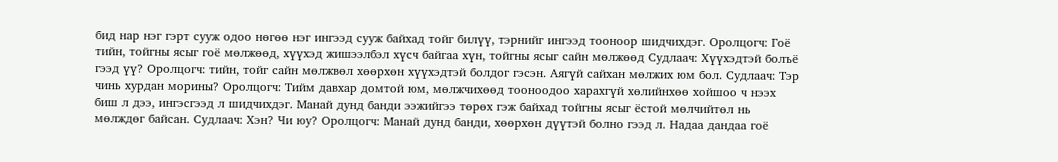бид нар нэг гэрт сууж одоо нөгөө нэг ингээд сууж байхад тойг билүү, тэрнийг ингээд тооноор шидчихдэг. Оролцогч: Гоё тийн, тойгны ясыг гоё мөлжөөд, хүүхэд жишээлбэл хүсч байгаа хүн, тойгны ясыг сайн мөлжөөд Судлаач: Хүүхэдтэй болъё гээд үү? Оролцогч: тийн, тойг сайн мөлжвөл хөөрхөн хүүхэдтэй болдог гэсэн. Аягүй сайхан мөлжих юм бол. Судлаач: Тэр чинь хурдан морины? Оролцогч: Тийм давхар домтой юм, мөлжчихөөд тооноодоо харахгүй хөлийнхөө хойшоо ч нээх биш л дээ, ингэсгээд л шидчихдэг. Манай дунд банди ээжийгээ төрөх гэж байхад тойгны ясыг ёстой мөлчийтөл нь мөлждөг байсан. Судлаач: Хэн? Чи юу? Оролцогч: Манай дунд банди, хөөрхөн дүүтэй болно гээд л. Надаа дандаа гоё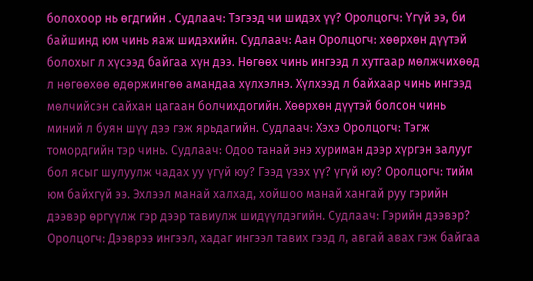болохоор нь өгдгийн . Судлаач: Тэгээд чи шидэх үү? Оролцогч: Үгүй ээ, би байшинд юм чинь яаж шидэхийн. Судлаач: Аан Оролцогч: хөөрхөн дүүтэй болохыг л хүсээд байгаа хүн дээ. Нөгөөх чинь ингээд л хутгаар мөлжчихөөд л нөгөөхөө өдөржингөө амандаа хүлхэлнэ. Хүлхээд л байхаар чинь ингээд мөлчийсэн сайхан цагаан болчихдогийн. Хөөрхөн дүүтэй болсон чинь миний л буян шүү дээ гэж ярьдагийн. Судлаач: Хэхэ Оролцогч: Тэгж томордгийн тэр чинь. Судлаач: Одоо танай энэ хуриман дээр хүргэн залууг бол ясыг шулуулж чадах уу үгүй юу? Гээд үзэх үү? үгүй юу? Оролцогч: тийм юм байхгүй ээ. Эхлээл манай халхад, хойшоо манай хангай руу гэрийн дээвэр өргүүлж гэр дээр тавиулж шидүүлдэгийн. Судлаач: Гэрийн дээвэр? Оролцогч: Дээврээ ингээл, хадаг ингээл тавих гээд л, авгай авах гэж байгаа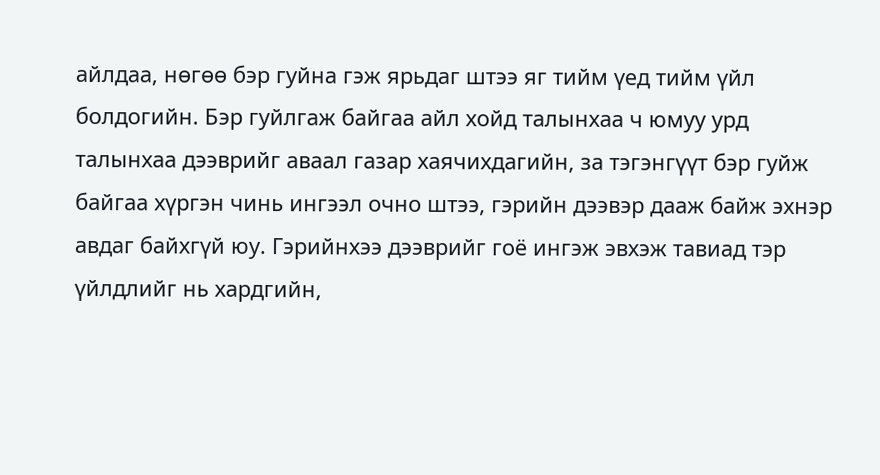айлдаа, нөгөө бэр гуйна гэж ярьдаг штээ яг тийм үед тийм үйл болдогийн. Бэр гуйлгаж байгаа айл хойд талынхаа ч юмуу урд талынхаа дээврийг аваал газар хаячихдагийн, за тэгэнгүүт бэр гуйж байгаа хүргэн чинь ингээл очно штээ, гэрийн дээвэр дааж байж эхнэр авдаг байхгүй юу. Гэрийнхээ дээврийг гоё ингэж эвхэж тавиад тэр үйлдлийг нь хардгийн,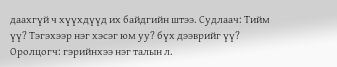даахгүй ч хүүхдүүд их байдгийн штээ. Судлаач: Тийм үү? Тэгэхээр нэг хэсэг юм уу? бүх дээврийг үү? Оролцогч: гэрийнхээ нэг талын л.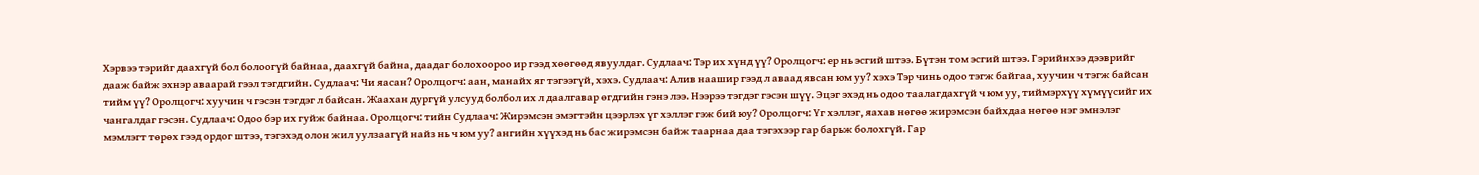Хэрвээ тэрийг даахгүй бол болоогүй байнаа, даахгүй байна, даадаг болохоороо ир гээд хөөгөөд явуулдаг. Судлаач: Тэр их хүнд үү? Оролцогч: ер нь эсгий штээ. Бүтэн том эсгий штээ. Гэрийнхээ дээврийг дааж байж эхнэр аваарай гээл тэгдгийн. Судлаач: Чи яасан? Оролцогч: аан, манайх яг тэгээгүй, хэхэ. Судлаач: Алив наашир гээд л аваад явсан юм уу? хэхэ Тэр чинь одоо тэгж байгаа, хуучин ч тэгж байсан тийм үү? Оролцогч: хуучин ч гэсэн тэгдэг л байсан. Жаахан дургүй улсууд болбол их л даалгавар өгдгийн гэнэ лээ. Нээрээ тэгдэг гэсэн шүү. Эцэг эхэд нь одоо таалагдахгүй ч юм уу, тиймэрхүү хүмүүсийг их чангалдаг гэсэн. Судлаач: Одоо бэр их гуйж байнаа. Оролцогч: тийн Судлаач: Жирэмсэн эмэгтэйн цээрлэх үг хэллэг гэж бий юу? Оролцогч: Үг хэллэг, яахав нөгөө жирэмсэн байхдаа нөгөө нэг эмнэлэг мэмлэгт төрөх гээд ордог штээ, тэгэхэд олон жил уулзаагүй найз нь ч юм уу? ангийн хүүхэд нь бас жирэмсэн байж таарнаа даа тэгэхээр гар барьж болохгүй. Гар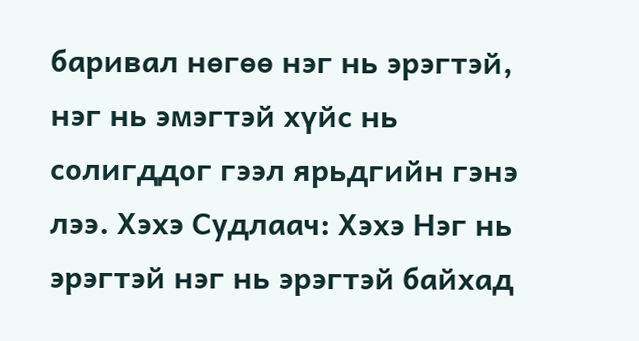баривал нөгөө нэг нь эрэгтэй, нэг нь эмэгтэй хүйс нь солигддог гээл ярьдгийн гэнэ лээ. Хэхэ Судлаач: Хэхэ Нэг нь эрэгтэй нэг нь эрэгтэй байхад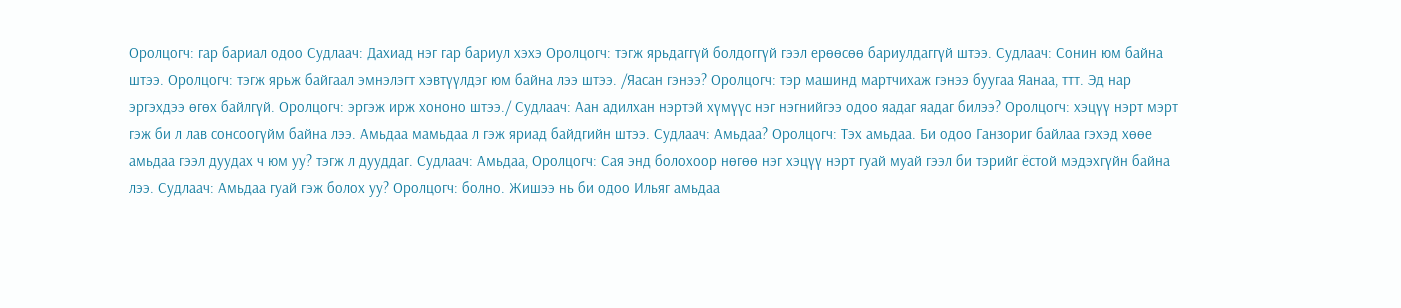Оролцогч: гар бариал одоо Судлаач: Дахиад нэг гар бариул хэхэ Оролцогч: тэгж ярьдаггүй болдоггүй гээл ерөөсөө бариулдаггүй штээ. Судлаач: Сонин юм байна штээ. Оролцогч: тэгж ярьж байгаал эмнэлэгт хэвтүүлдэг юм байна лээ штээ. /Яасан гэнээ? Оролцогч: тэр машинд мартчихаж гэнээ буугаа Яанаа, ттт. Эд нар эргэхдээ өгөх байлгүй. Оролцогч: эргэж ирж хононо штээ./ Судлаач: Аан адилхан нэртэй хүмүүс нэг нэгнийгээ одоо яадаг яадаг билээ? Оролцогч: хэцүү нэрт мэрт гэж би л лав сонсоогүйм байна лээ. Амьдаа мамьдаа л гэж яриад байдгийн штээ. Судлаач: Амьдаа? Оролцогч: Тэх амьдаа. Би одоо Ганзориг байлаа гэхэд хөөе амьдаа гээл дуудах ч юм уу? тэгж л дууддаг. Судлаач: Амьдаа, Оролцогч: Сая энд болохоор нөгөө нэг хэцүү нэрт гуай муай гээл би тэрийг ёстой мэдэхгүйн байна лээ. Судлаач: Амьдаа гуай гэж болох уу? Оролцогч: болно. Жишээ нь би одоо Ильяг амьдаа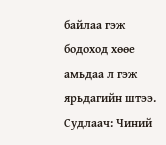байлаа гэж бодоход хөөе амьдаа л гэж ярьдагийн штээ. Судлаач: Чиний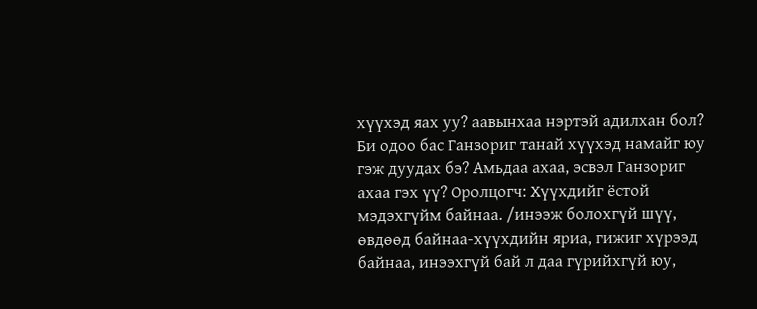хүүхэд яах уу? аавынхаа нэртэй адилхан бол? Би одоо бас Ганзориг танай хүүхэд намайг юу гэж дуудах бэ? Амьдаа ахаа, эсвэл Ганзориг ахаа гэх үү? Оролцогч: Хүүхдийг ёстой мэдэхгүйм байнаа. /инээж болохгүй шүү, өвдөөд байнаа-хүүхдийн яриа, гижиг хүрээд байнаа, инээхгүй бай л даа гүрийхгүй юу,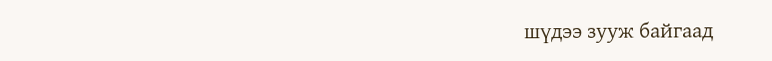шүдээ зууж байгаад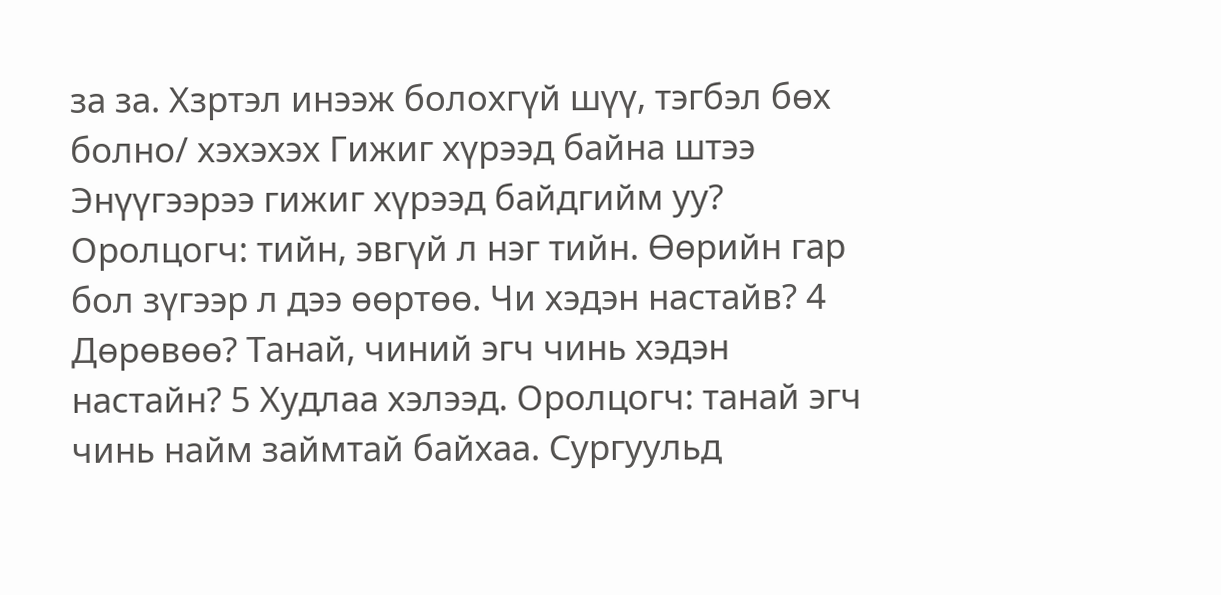за за. Хзртэл инээж болохгүй шүү, тэгбэл бөх болно/ хэхэхэх Гижиг хүрээд байна штээ Энүүгээрээ гижиг хүрээд байдгийм уу? Оролцогч: тийн, эвгүй л нэг тийн. Өөрийн гар бол зүгээр л дээ өөртөө. Чи хэдэн настайв? 4 Дөрөвөө? Танай, чиний эгч чинь хэдэн настайн? 5 Худлаа хэлээд. Оролцогч: танай эгч чинь найм займтай байхаа. Сургуульд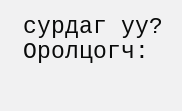сурдаг уу? Оролцогч: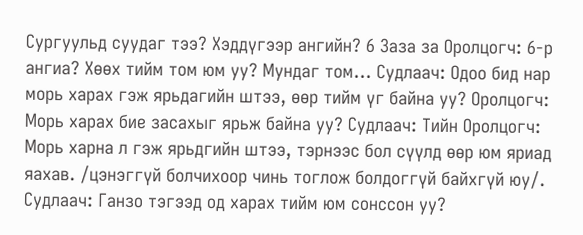Сургуульд суудаг тээ? Хэддүгээр ангийн? 6 Заза за Оролцогч: 6-р ангиа? Хөөх тийм том юм уу? Мундаг том... Судлаач: Одоо бид нар морь харах гэж ярьдагийн штээ, өөр тийм үг байна уу? Оролцогч: Морь харах бие засахыг ярьж байна уу? Судлаач: Тийн Оролцогч: Морь харна л гэж ярьдгийн штээ, тэрнээс бол сүүлд өөр юм яриад яахав. /цэнэггүй болчихоор чинь тоглож болдоггүй байхгүй юу/. Судлаач: Ганзо тэгээд од харах тийм юм сонссон уу?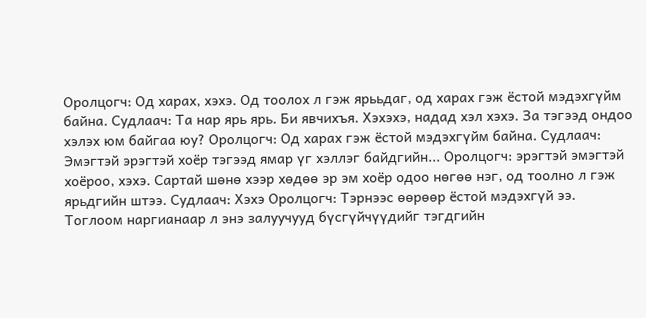Оролцогч: Од харах, хэхэ. Од тоолох л гэж ярььдаг, од харах гэж ёстой мэдэхгүйм байна. Судлаач: Та нар ярь ярь. Би явчихъя. Хэхэхэ, надад хэл хэхэ. За тэгээд ондоо хэлэх юм байгаа юу? Оролцогч: Од харах гэж ёстой мэдэхгүйм байна. Судлаач: Эмэгтэй эрэгтэй хоёр тэгээд ямар үг хэллэг байдгийн... Оролцогч: эрэгтэй эмэгтэй хоёроо, хэхэ. Сартай шөнө хээр хөдөө эр эм хоёр одоо нөгөө нэг, од тоолно л гэж ярьдгийн штээ. Судлаач: Хэхэ Оролцогч: Тэрнээс өөрөөр ёстой мэдэхгүй ээ. Тоглоом наргианаар л энэ залуучууд бүсгүйчүүдийг тэгдгийн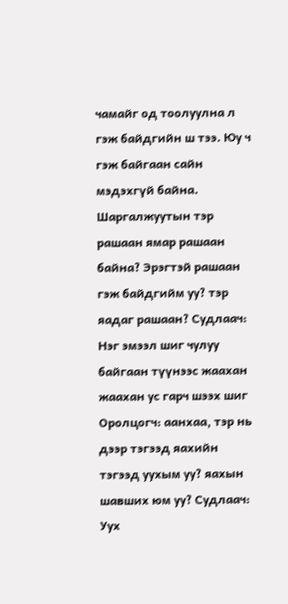чамайг од тоолуулна л гэж байдгийн ш тээ. Юу ч гэж байгаан сайн мэдэхгүй байна. Шаргалжуутын тэр рашаан ямар рашаан байна? Эрэгтэй рашаан гэж байдгийм уу? тэр яадаг рашаан? Судлаач: Нэг эмээл шиг чулуу байгаан түүнээс жаахан жаахан ус гарч шээх шиг Оролцогч: аанхаа, тэр нь дээр тэгээд яахийн тэгээд уухым уу? яахын шавших юм уу? Судлаач: Уух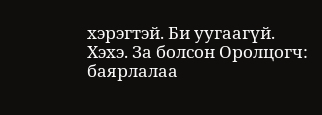хэрэгтэй. Би уугаагүй. Хэхэ. За болсон Оролцогч: баярлалаа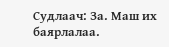Судлаач: За. Маш их баярлалаа.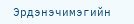Эрдэнэчимэгийн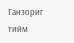Ганзориг тийм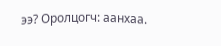ээ? Оролцогч: аанхаа.